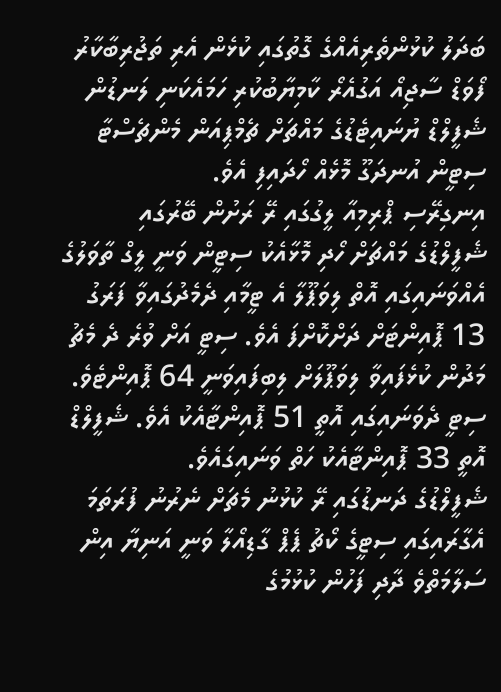ބަދަލު ކުޅުންތެރިއެއްގެ ގޮތުގައި ކުޅެން އެރި ތަޖުރިބާކާރު ފޯވަޑް ސާޖިއޯ އަގުއެރޯ ކާމިޔާބުކުރި ހަމައެކަނި ލަނޑުން ޝެފީލްޑް ޔުނައިޓެޑުގެ މައްޗަށް ޗެމްޕިއަން މެންޗެސްޓާ ސިޓީން އުނދަގޫ މޮޅެއް ހޯދައިފި އެވެ.
އިނގިރޭސި ޕްރިމިއާ ލީގުގައި ރޭ ރަށުން ބޭރުގައި ޝެފީލްޑުގެ މައްޗަށް ހޯދި މޮޅާއެކު ސިޓީން ވަނީ ލީގް ތާވަލުގެ އެއްވަނައިގައި އޮތް ލިވަޕޫލާ އެ ޓީމާއި ދެމެދުގައިވާ ފަރަގު 13 ޕޮއިންޓަށް ދަށްކޮށްފަ އެވެ. ސިޓީ އަށް ވުރެ ދެ މެޗު މަދުން ކުޅެފައިވާ ލިވަޕޫލަށް ލިބިފައިވަނީ 64 ޕޮއިންޓެވެ. ސިޓީ ދެވަނައިގައި އޮތީ 51 ޕޮއިންޓާއެކު އެވެ. ޝެފީލްޑް އޮތީ 33 ޕޮއިންޓާއެކު ހަތް ވަނައިގައެވެ.
ޝެފީލްޑުގެ ދަނޑުގައި ރޭ ކުޅުނު މެޗަށް ނެރުނު ފުރަތަމަ އެގާރައިގައި ސިޓީގެ ކޯޗު ޕެޕް ގާޑިއޯލާ ވަނީ އަނިޔާ އިން ސަލާމަތްވެ ދާދި ފަހުން ކުޅުމުގެ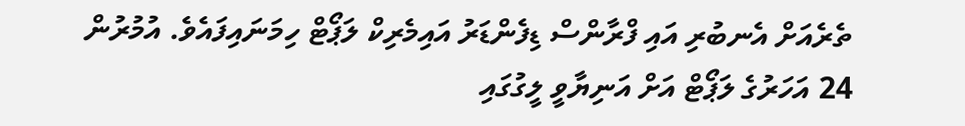ތެރެއަށް އެނބުރި އައި ފްރާންސް ޑިފެންޑަރު އައިމެރިކް ލަޕޯޓް ހިމަނައިފައެވެ. އުމުރުން 24 އަހަރުގެ ލަޕޯޓް އަށް އަނިޔާވީ ލީގުގައި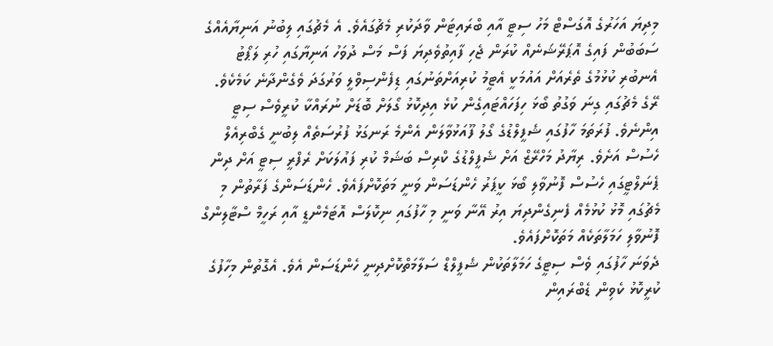މިދިޔަ އަހަރުގެ އޮގަސްޓް މަހު ސިޓީ އާއި ބްރައިޓަން ވާދަކުރި މެޗުގައެވެ. އެ މެޗުގައި ލިބުނު އަނިޔާއެއްގެ ސަބަބުން ފައިގެ އޮޕަރޭޝަނެއް ކުރަން ޖެހި ފާއިތުވެދިޔަ ފަސް މަސް ދުވަހު އަނިޔާގައި ހުރި ލަޕޯޓު އެނބުރި ކުޅުމުގެ ތެރެއަށް އައުމަކީ އެޓީމު ކުރިއަށްތަނުގައި ޑިފެންސިވްލީ ވަރުގަދަ ވެގެންދާނެ ކަމެކެވެ.
ރޭގެ މެޗުގައި ގިނަ ވަގުތު ބޯޅަ ހިފަހައްޓައިގެން ކުޅެ އިދިކޮޅު ގޯލަށް ބޮޑަށް ނުރައްކާ ކުރީވެސް ސިޓީ އިންނެވެ. ފުރަތަމަ ހާފުގައި ޝެފީލްޑުގެ ގޯލު ފޫއަޅުވާލަން އެންމެ ރަނގަޅު ފުރުސަތެއް ލިބުނީ ގެބްރިއެލް ހެސުސް އަށެވެ. ރިޔާދު މަހްރޭޒް އަށް ޝެފީލްޑުގެ ކްރިސް ބަޝަމް ކުރި ފައުލަކަށް ރެފްރީ ސިޓީ އަށް ދިން ޕެނަލްޓީގައި ހެސުސް ފޮނުވާލި ބޯޅަ ކީޕަރު ހެންޑަސަން ވަނީ މަތަކޮށްފައެވެ. ހެންޑަސަންގެ ފަރާތުން މި މެޗުގައި މޮޅު ކުޅުމެއް ފެނިގެންދިޔަ އިރު އޭނާ ވަނީ މި ހާފުގައި ނިކޮލަސް އޮޓަމެންޑީ އާއި ރަހީމް ސްޓާލިންގް ފޮނުވާލި ހަމަލާތަކެއް މަތަކޮށްފައެވެ.
ދެވަނަ ހާފުގައި ވެސް ސިޓީގެ ހަމަލާތަކުން ޝެފީލްޑް ސަލާމަތްކޮށްދިނީ ހެންޑަސަން އެވެ. އެގޮތުން މިހާފުގެ ކުރީކޮޅު ކެވިން ޑެބްރައިން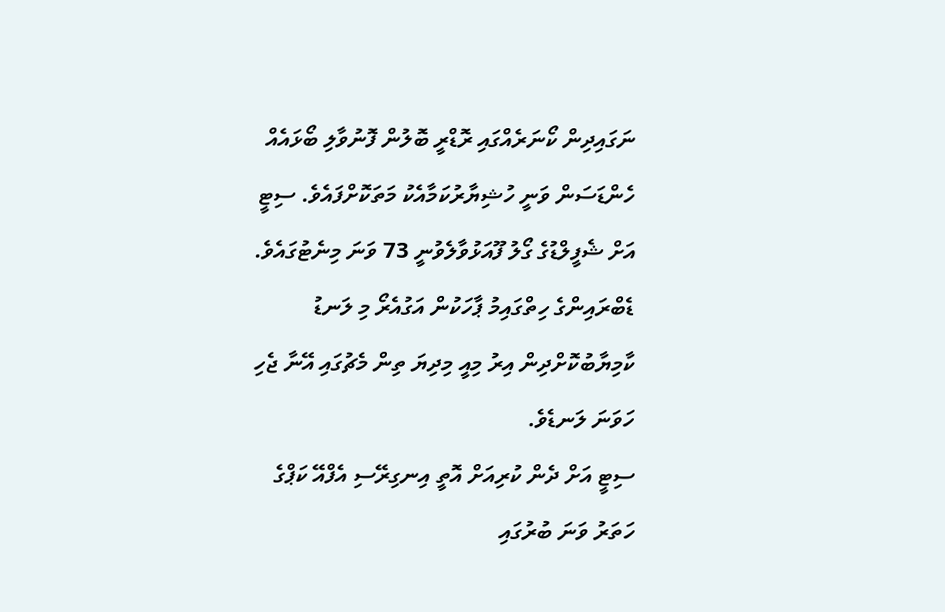ނަގައިދިން ކޯނަރެއްގައި ރޮޑްރީ ބޮލުން ފޮނުވާލި ބޯޅައެއް ހެންޑަސަން ވަނީ ހުޝިޔާރުކަމާއެކު މަތަކޮށްފައެވެ. ސިޓީ އަށް ޝެފީލްޑުގެ ގޯލު ފޫއަޅުވާލެވުނީ 73 ވަނަ މިނެޓުގައެވެ. ޑެބްރައިންގެ ހިތްގައިމު ޕާހަކުން އަގުއެރޯ މި ލަނޑު ކާމިޔާބުކޮށްދިން އިރު މިއީ މިދިޔަ ތިން މެޗުގައި އޭނާ ޖެހި ހަވަނަ ލަނޑެވެ.
ސިޓީ އަށް ދެން ކުރިއަށް އޮތީ އިނގިރޭސި އެފްއޭ ކަޕްގެ ހަތަރު ވަނަ ބުރުގައި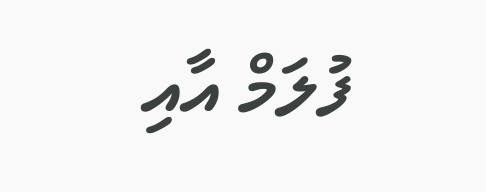ފުލަމް އާއި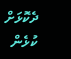ދެކޮޅަށް ކުޅެން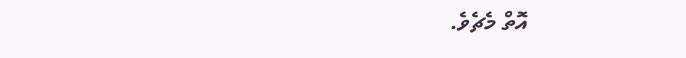އޮތް މެޗެވެ.